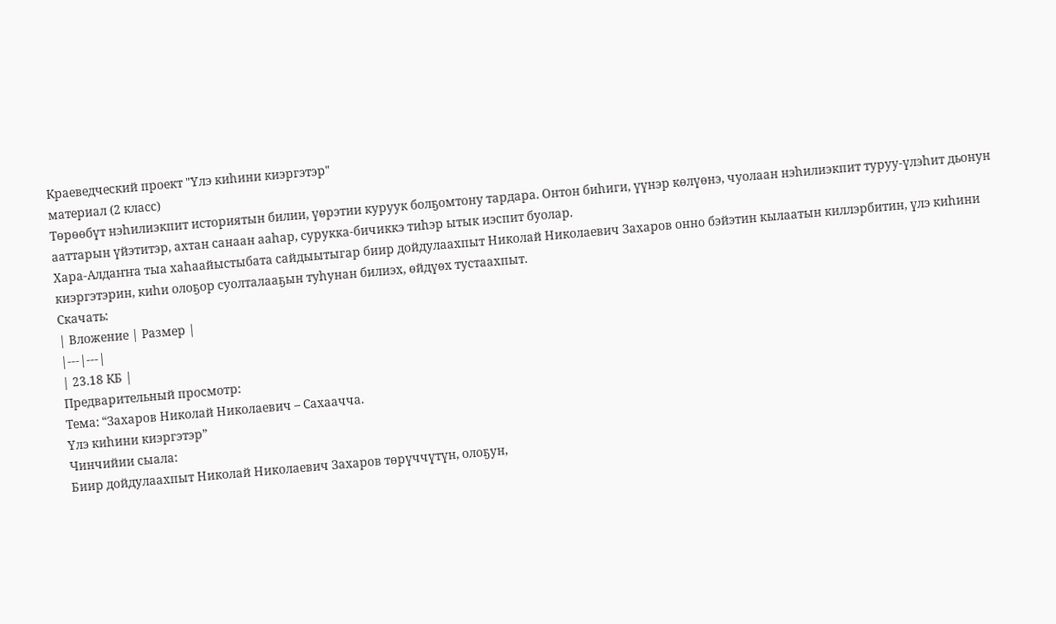Краеведческий проект "Үлэ киһини киэргэтэр"
материал (2 класс)
Төрөөбүт нэһилиэкпит историятын билии, үөрэтии куруук болҕомтону тардара. Онтон биһиги, үүнэр көлүөнэ, чуолаан нэһилиэкпит туруу-үлэһит дьонун ааттарын үйэтитэр, ахтан санаан ааһар, сурукка-бичиккэ тиһэр ытык иэспит буолар.
Хара-Алдаҥҥа тыа хаһаайыстыбата сайдыытыгар биир дойдулаахпыт Николай Николаевич Захаров онно бэйэтин кылаатын киллэрбитин, үлэ киһини киэргэтэрин, киһи олоҕор суолталааҕын туһунан билиэх, өйдүөх тустаахпыт.
Скачать:
| Вложение | Размер |
|---|---|
| 23.18 КБ |
Предварительный просмотр:
Тема: “Захаров Николай Николаевич – Сахаачча.
Үлэ киһини киэргэтэр”
Чинчийии сыала:
Биир дойдулаахпыт Николай Николаевич Захаров төрүччүтүн, олоҕун,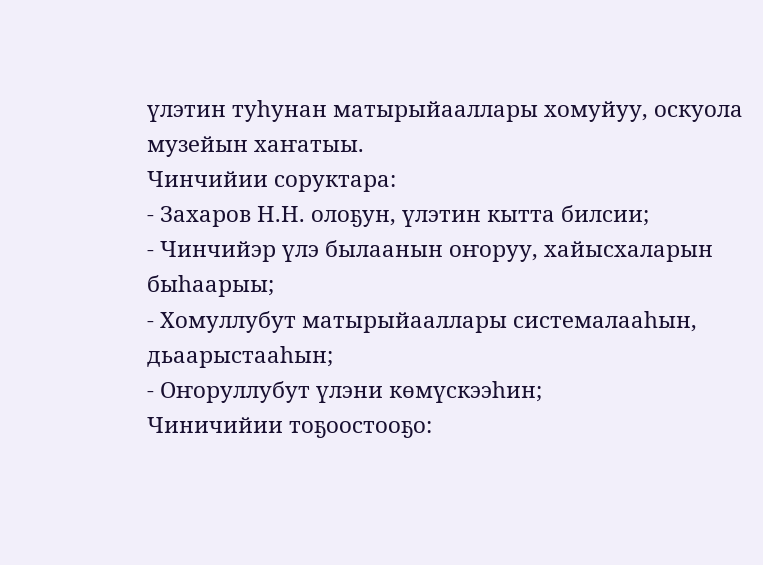үлэтин туһунан матырыйааллары хомуйуу, оскуола музейын хаҥатыы.
Чинчийии соруктара:
- Захаров Н.Н. олоҕун, үлэтин кытта билсии;
- Чинчийэр үлэ былаанын оҥоруу, хайысхаларын быһаарыы;
- Хомуллубут матырыйааллары системалааһын, дьаарыстааһын;
- Оҥоруллубут үлэни көмүскээһин;
Чиничийии тоҕоостооҕо: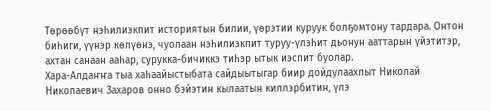Төрөөбүт нэһилиэкпит историятын билии, үөрэтии куруук болҕомтону тардара. Онтон биһиги, үүнэр көлүөнэ, чуолаан нэһилиэкпит туруу-үлэһит дьонун ааттарын үйэтитэр, ахтан санаан ааһар, сурукка-бичиккэ тиһэр ытык иэспит буолар.
Хара-Алдаҥҥа тыа хаһаайыстыбата сайдыытыгар биир дойдулаахпыт Николай Николаевич Захаров онно бэйэтин кылаатын киллэрбитин, үлэ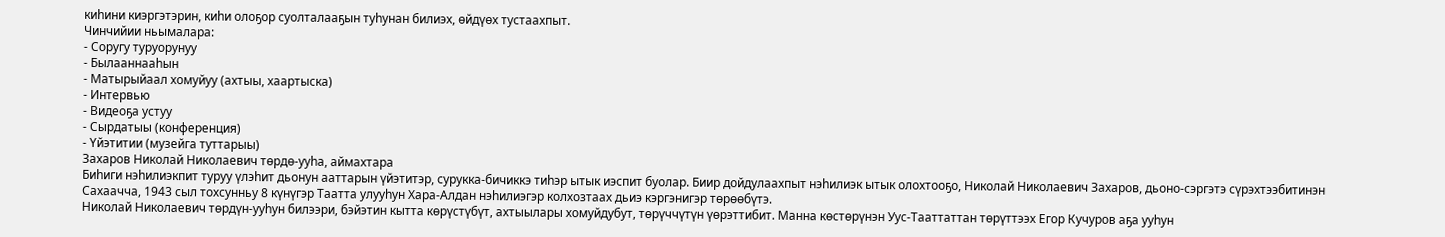киһини киэргэтэрин, киһи олоҕор суолталааҕын туһунан билиэх, өйдүөх тустаахпыт.
Чинчийии ньымалара:
- Соругу туруорунуу
- Былааннааһын
- Матырыйаал хомуйуу (ахтыы, хаартыска)
- Интервью
- Видеоҕа устуу
- Сырдатыы (конференция)
- Үйэтитии (музейга туттарыы)
Захаров Николай Николаевич төрдө-ууһа, аймахтара
Биһиги нэһилиэкпит туруу үлэһит дьонун ааттарын үйэтитэр, сурукка-бичиккэ тиһэр ытык иэспит буолар. Биир дойдулаахпыт нэһилиэк ытык олохтооҕо, Николай Николаевич Захаров, дьоно-сэргэтэ сүрэхтээбитинэн Сахаачча, 1943 сыл тохсунньу 8 күнүгэр Таатта улууһун Хара-Алдан нэһилиэгэр колхозтаах дьиэ кэргэнигэр төрөөбүтэ.
Николай Николаевич төрдүн-ууһун билээри, бэйэтин кытта көрүстүбүт, ахтыылары хомуйдубут, төрүччүтүн үөрэттибит. Манна көстөрүнэн Уус-Тааттаттан төрүттээх Егор Кучуров аҕа ууһун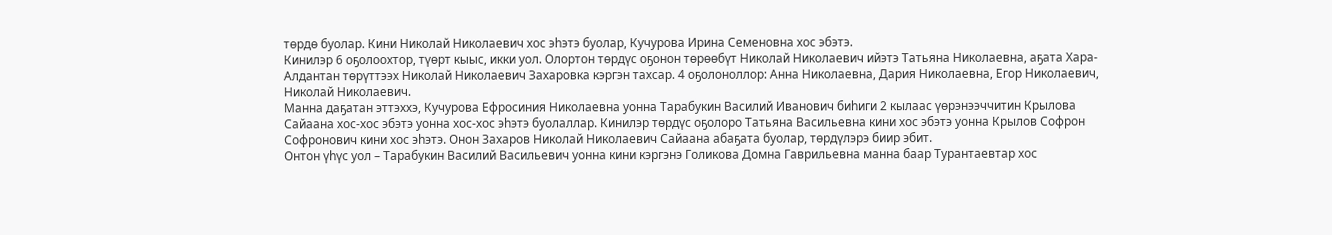төрдө буолар. Кини Николай Николаевич хос эһэтэ буолар, Кучурова Ирина Семеновна хос эбэтэ.
Кинилэр 6 оҕолоохтор, түөрт кыыс, икки уол. Олортон төрдүс оҕонон төрөөбүт Николай Николаевич ийэтэ Татьяна Николаевна, аҕата Хара-Алдантан төрүттээх Николай Николаевич Захаровка кэргэн тахсар. 4 оҕолоноллор: Анна Николаевна, Дария Николаевна, Егор Николаевич, Николай Николаевич.
Манна даҕатан эттэххэ, Кучурова Ефросиния Николаевна уонна Тарабукин Василий Иванович биһиги 2 кылаас үөрэнээччитин Крылова Сайаана хос-хос эбэтэ уонна хос-хос эһэтэ буолаллар. Кинилэр төрдүс оҕолоро Татьяна Васильевна кини хос эбэтэ уонна Крылов Софрон Софронович кини хос эһэтэ. Онон Захаров Николай Николаевич Сайаана абаҕата буолар, төрдүлэрэ биир эбит.
Онтон үһүс уол – Тарабукин Василий Васильевич уонна кини кэргэнэ Голикова Домна Гаврильевна манна баар Турантаевтар хос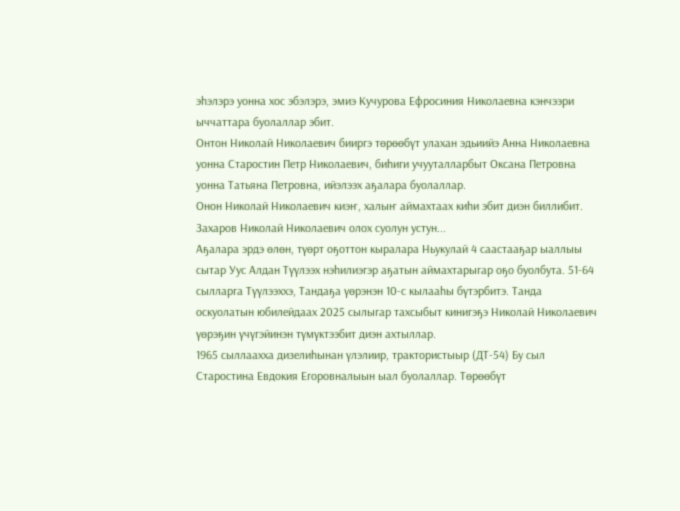эһэлэрэ уонна хос эбэлэрэ, эмиэ Кучурова Ефросиния Николаевна кэнчээри ыччаттара буолаллар эбит.
Онтон Николай Николаевич бииргэ төрөөбүт улахан эдьиийэ Анна Николаевна уонна Старостин Петр Николаевич, биһиги учууталларбыт Оксана Петровна уонна Татьяна Петровна, ийэлээх аҕалара буолаллар.
Онон Николай Николаевич киэҥ, халыҥ аймахтаах киһи эбит диэн биллибит.
Захаров Николай Николаевич олох суолун устун...
Аҕалара эрдэ өлөн, түөрт оҕоттон кыралара Ньукулай 4 саастааҕар ыаллыы сытар Уус Алдан Түүлээх нэһилиэгэр аҕатын аймахтарыгар оҕо буолбута. 51-64 сылларга Түүлээххэ, Тандаҕа үөрэнэн 10-с кылааһы бүтэрбитэ. Танда оскуолатын юбилейдаах 2025 сылыгар тахсыбыт кинигэҕэ Николай Николаевич үөрэҕин үчүгэйинэн түмүктээбит диэн ахтыллар.
1965 сыллаахха дизелиһынан үлэлиир, трактористыыр (ДТ-54) Бу сыл Старостина Евдокия Егоровналыын ыал буолаллар. Төрөөбүт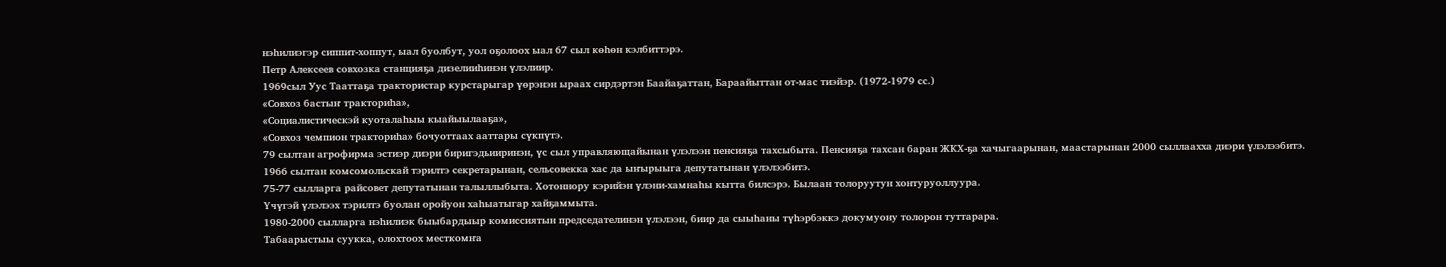нэһилиэгэр сиппит-хоппут, ыал буолбут, уол оҕолоох ыал 67 сыл көһөн кэлбиттэрэ.
Петр Алексеев совхозка станцияҕа дизелииһинэн үлэлиир.
1969сыл Уус Тааттаҕа трактористар курстарыгар үөрэнэн ыраах сирдэртэн Баайаҕаттан, Бараайыттан от-мас тиэйэр. (1972-1979 сс.)
«Совхоз бастыҥ тракториһа»,
«Социалистическэй куоталаһыы кыайыылааҕа»,
«Совхоз чемпион тракториһа» бочуоттаах ааттары сүкпүтэ.
79 сылтан агрофирма эстиэр диэри биригэдьииринэн, үс сыл управляющайынан үлэлээн пенсияҕа тахсыбыта. Пенсияҕа тахсан баран ЖКХ-ҕа хачыгаарынан, маастарынан 2000 сыллаахха диэри үлэлээбитэ.
1966 сылтан комсомольскай тэрилтэ секретарынан, сельсовекка хас да ыҥырыыга депутатынан үлэлээбитэ.
75-77 сылларга райсовет депутатынан талыллыбыта. Хотоннору кэрийэн үлэни-хамнаһы кытта билсэрэ. Былаан толоруутун хонтуруоллуура.
Үчүгэй үлэлээх тэрилтэ буолан оройуон хаһыатыгар хайҕаммыта.
1980-2000 сылларга нэһилиэк быыбардыыр комиссиятын председателинэн үлэлээн, биир да сыыһаны түһэрбэккэ докумуону толорон туттарара.
Табаарыстыы суукка, олохтоох месткомҥа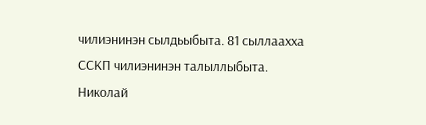чилиэнинэн сылдьыбыта. 81 сыллаахха ССКП чилиэнинэн талыллыбыта.
Николай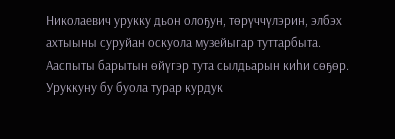Николаевич урукку дьон олоҕун, төрүччүлэрин, элбэх ахтыыны суруйан оскуола музейыгар туттарбыта.
Ааспыты барытын өйүгэр тута сылдьарын киһи сөҕөр. Уруккуну бу буола турар курдук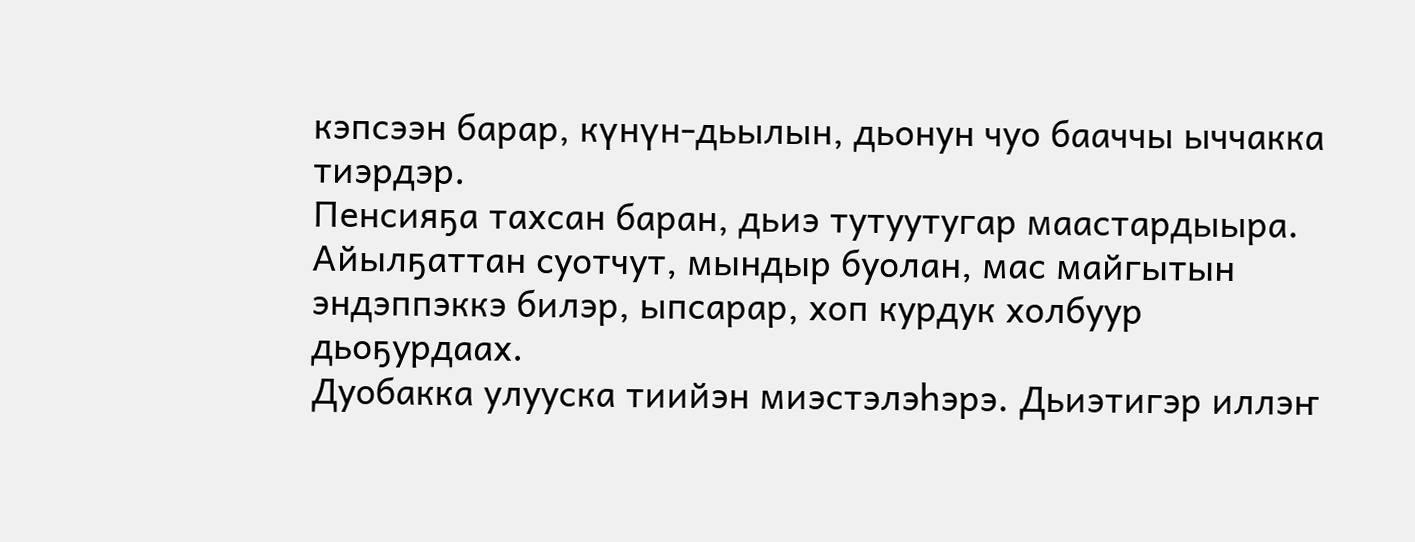кэпсээн барар, күнүн-дьылын, дьонун чуо бааччы ыччакка тиэрдэр.
Пенсияҕа тахсан баран, дьиэ тутуутугар маастардыыра. Айылҕаттан суотчут, мындыр буолан, мас майгытын эндэппэккэ билэр, ыпсарар, хоп курдук холбуур дьоҕурдаах.
Дуобакка улууска тиийэн миэстэлэһэрэ. Дьиэтигэр иллэҥ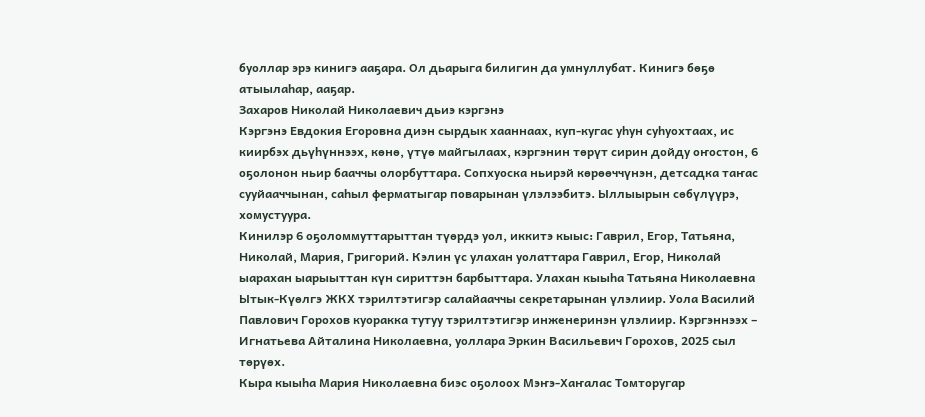буоллар эрэ кинигэ ааҕара. Ол дьарыга билигин да умнуллубат. Кинигэ бөҕө атыылаһар, ааҕар.
Захаров Николай Николаевич дьиэ кэргэнэ
Кэргэнэ Евдокия Егоровна диэн сырдык хааннаах, куп-кугас уһун суһуохтаах, ис киирбэх дьүһүннээх, көнө, үтүө майгылаах, кэргэнин төрүт сирин дойду оҥостон, 6 оҕолонон ньир бааччы олорбуттара. Сопхуоска ньирэй көрөөччүнэн, детсадка таҥас сууйааччынан, саһыл ферматыгар поварынан үлэлээбитэ. Ыллыырын сөбүлүүрэ, хомустуура.
Кинилэр 6 оҕоломмуттарыттан түөрдэ уол, иккитэ кыыс: Гаврил, Егор, Татьяна, Николай, Мария, Григорий. Кэлин үс улахан уолаттара Гаврил, Егор, Николай ыарахан ыарыыттан күн сириттэн барбыттара. Улахан кыыһа Татьяна Николаевна Ытык-Күөлгэ ЖКХ тэрилтэтигэр салайааччы секретарынан үлэлиир. Уола Василий Павлович Горохов куоракка тутуу тэрилтэтигэр инженеринэн үлэлиир. Кэргэннээх – Игнатьева Айталина Николаевна, уоллара Эркин Васильевич Горохов, 2025 сыл төрүөх.
Кыра кыыһа Мария Николаевна биэс оҕолоох Мэҥэ-Хаҥалас Томторугар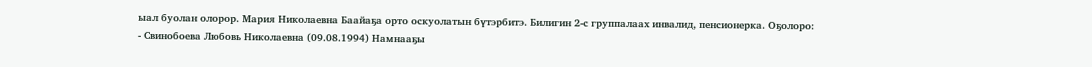ыал буолан олорор. Мария Николаевна Баайаҕа орто оскуолатын бүтэрбитэ. Билигин 2-с группалаах инвалид, пенсионерка. Оҕолоро:
- Свинобоева Любовь Николаевна (09.08.1994) Намнааҕы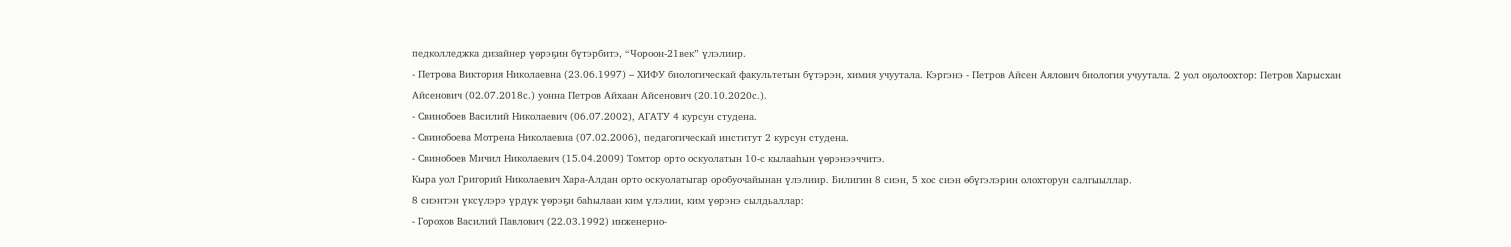педколледжка дизайнер үөрэҕин бүтэрбитэ, “Чороон-21век” үлэлиир.
- Петрова Виктория Николаевна (23.06.1997) – ХИФУ биологическай факультетын бүтэрэн, химия учуутала. Кэргэнэ - Петров Айсен Аялович биология учуутала. 2 уол оҕолоохтор: Петров Харысхан Айсенович (02.07.2018с.) уонна Петров Айхаан Айсенович (20.10.2020с.).
- Свинобоев Василий Николаевич (06.07.2002), АГАТУ 4 курсун студена.
- Свинобоева Мотрена Николаевна (07.02.2006), педагогическай институт 2 курсун студена.
- Свинобоев Мичил Николаевич (15.04.2009) Томтор орто оскуолатын 10-с кылааһын үөрэнээччитэ.
Кыра уол Григорий Николаевич Хара-Алдан орто оскуолатыгар оробуочайынан үлэлиир. Билигин 8 сиэн, 5 хос сиэн өбүгэлэрин олохторун салгыыллар.
8 сиэнтэн үксүлэрэ үрдүк үөрэҕи баһылаан ким үлэлии, ким үөрэнэ сылдьаллар:
- Горохов Василий Павлович (22.03.1992) инженерно-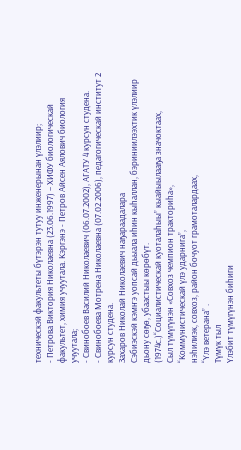техническэй факультеты бүтэрэн тутуу инженерынан үлэлиир;
- Петрова Виктория Николаевна (23.06.1997) – ХИФУ биологическай факультет, химия учуутала. Кэргэнэ - Петров Айсен Аялович биология учуутала;
- Свинобоев Василий Николаевич (06.07.2002), АГАТУ 4 курсун студена.
- Свинобоева Мотрена Николаевна (07.02.2006), педагогическай институт 2 курсун студена.
Захаров Николай Николаевич наҕараадалара
Сэбиэскэй кэмҥэ уопсай дьыала иһин кыһаллан, бэриниилээхтик үлэлиир дьону сөҕө, убаастыы көрөбүт.
(1974с.)“Социалистическай куоталаһыы” кыайыылааҕа значоктаах,
Сыл түмүгүнэн «Совхоз чемпион тракториһа»,
“Коммунистическай үлэ ударнига”,
нэһилиэк, совхоз, район бочуот грамоталардаах,
“Үлэ ветерана” .
Түмүк тыл
Үлэбит түмүгүнэн биһиги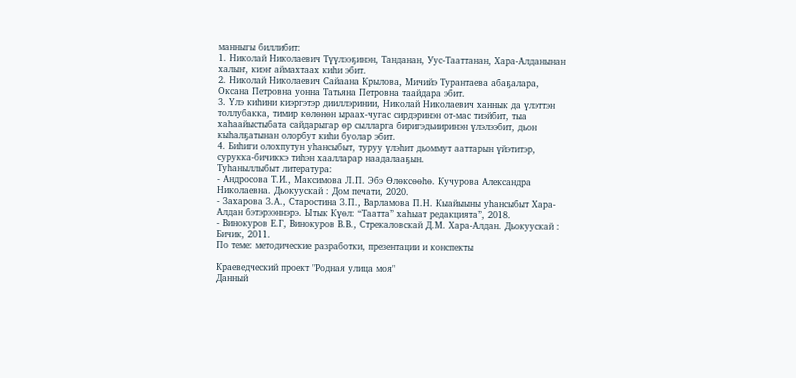манныгы биллибит:
1. Николай Николаевич Түүлээҕинэн, Танданан, Уус-Тааттанан, Хара-Алданынан халыҥ, киэҥ аймахтаах киһи эбит.
2. Николай Николаевич Сайаана Крылова, Мичийэ Турантаева абаҕалара, Оксана Петровна уонна Татьяна Петровна таайдара эбит.
3. Үлэ киһини киэргэтэр дииллэринии, Николай Николаевич ханнык да үлэттэн толлубакка, тимир көлөнөн ыраах-чугас сирдэринэн от-мас тиэйбит, тыа хаһаайыстыбата сайдарыгар өр сылларга биригэдьииринэн үлэлээбит, дьон кыһалҕатынан олорбут киһи буолар эбит.
4. Биһиги олохпутун уһансыбыт, туруу үлэһит дьоммут ааттарын үйэтитэр, сурукка-бичиккэ тиһэн хаалларар наадалааҕын.
Туһаныллыбыт литература:
- Андросова Т.И., Максимова Л.П. Эбэ Өлөксөөһө. Кучурова Александра Николаевна. Дьокуускай : Дом печати, 2020.
- Захарова З.А., Старостина З.П., Варламова П.Н. Кыайыыны уһансыбыт Хара-Алдан бэтэрээннэрэ. Ытык Күөл: “Таатта” хаһыат редакцията”, 2018.
- Винокуров Е.Г, Винокуров В.В., Стрекаловскай Д.М. Хара-Алдан. Дьокуускай : Бичик, 2011.
По теме: методические разработки, презентации и конспекты

Краеведческий проект "Родная улица моя"
Данный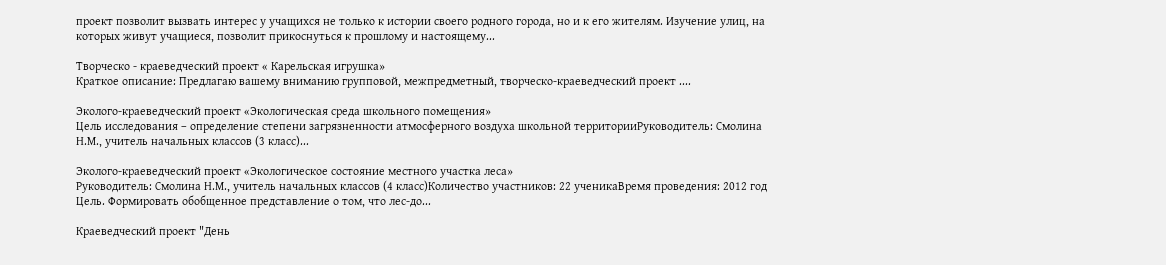проект позволит вызвать интерес у учащихся не только к истории своего родного города, но и к его жителям. Изучение улиц, на которых живут учащиеся, позволит прикоснуться к прошлому и настоящему...

Творческо - краеведческий проект « Карельская игрушка»
Краткое описание: Предлагаю вашему вниманию групповой, межпредметный, творческо-краеведческий проект ....

Эколого-краеведческий проект «Экологическая среда школьного помещения»
Цель исследования – определение степени загрязненности атмосферного воздуха школьной территорииРуководитель: Смолина Н.М., учитель начальных классов (3 класс)...

Эколого-краеведческий проект «Экологическое состояние местного участка леса»
Руководитель: Смолина Н.М., учитель начальных классов (4 класс)Количество участников: 22 ученикаВремя проведения: 2012 год Цель. Формировать обобщенное представление о том, что лес-до...

Краеведческий проект "День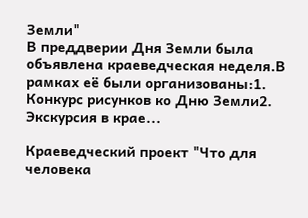Земли"
В преддверии Дня Земли была объявлена краеведческая неделя.В рамках её были организованы:1. Конкурс рисунков ко Дню Земли2. Экскурсия в крае...

Краеведческий проект "Что для человека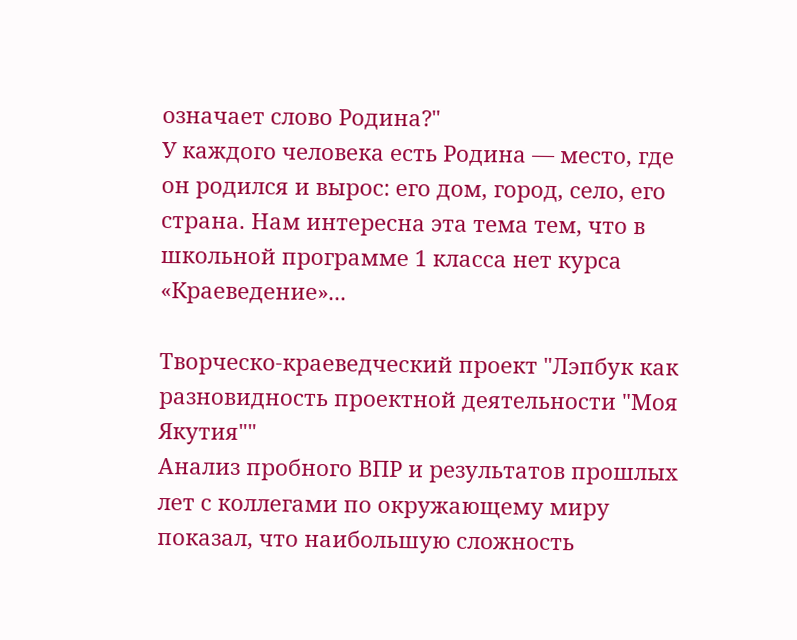означает слово Родина?"
У каждого человека есть Родина — место, где он родился и вырос: его дом, город, село, его страна. Нам интересна эта тема тем, что в школьной программе 1 класса нет курса «Краеведение»...

Творческо-краеведческий проект "Лэпбук как разновидность проектной деятельности "Моя Якутия""
Анализ пробного ВПР и результатов прошлых лет с коллегами по окружающему миру показал, что наибольшую сложность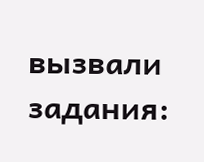вызвали задания: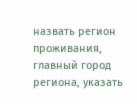назвать регион проживания, главный город региона, указать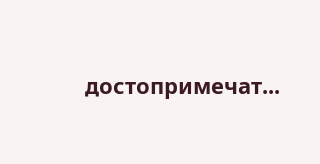достопримечат...